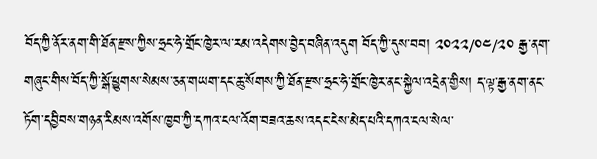བོད་ཀྱི་ནོར་ནག་གི་ཐོན་རྫས་ཀྱིས་ཧྲང་ཧེ་གྲོང་ཁྱེར་ལ་རམ་འདེགས་བྱེད་བཞིན་འདུག བོད་ཀྱི་དུས་བབ། ༢༠༢༢/༠༤/༢༠ རྒྱ་ནག་གཞུང་གིས་བོད་ཀྱི་སྒོ་ཕྱུགས་སེམས་ཅན་གཡག་དང་ཆུ་སོགས་ཀྱི་ཐོན་རྫས་ཧྲང་ཧེ་གྲོང་ཁྱེར་ནང་སྐྱེལ་འདྲེན་གྱིས། ད་ལྟ་རྒྱ་ནག་ནང་ཏོག་དབྱིབས་གཉན་རིམས་འགོས་ཁྱབ་ཀྱི་དཀའ་ངལ་འོག་བཟའ་ཆས་འདང་ངེས་མེད་པའི་དཀའ་ངལ་སེལ་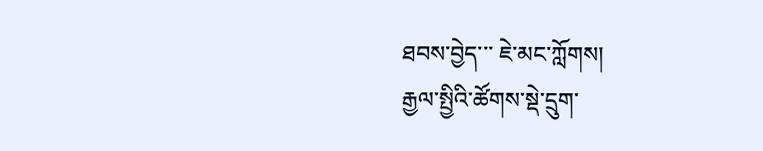ཐབས་བྱེད་་་ ཇེ་མང་ཀློགས།
རྒྱལ་སྤྱིའི་ཚོགས་སྡེ་དྲུག་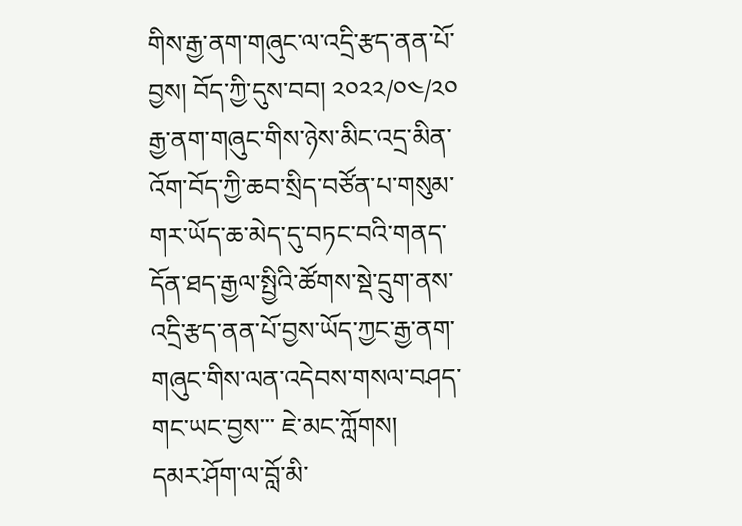གིས་རྒྱ་ནག་གཞུང་ལ་འདྲི་རྩད་ནན་པོ་བྱས། བོད་ཀྱི་དུས་བབ། ༢༠༢༢/༠༤/༢༠ རྒྱ་ནག་གཞུང་གིས་ཉེས་མིང་འདྲ་མིན་འོག་བོད་ཀྱི་ཆབ་སྲིད་བཙོན་པ་གསུམ་གར་ཡོད་ཆ་མེད་དུ་བཏང་བའི་གནད་དོན་ཐད་རྒྱལ་སྤྱིའི་ཚོགས་སྡེ་དྲུག་ནས་འདྲི་རྩད་ནན་པོ་བྱས་ཡོད་ཀྱང་རྒྱ་ནག་གཞུང་གིས་ལན་འདེབས་གསལ་བཤད་གང་ཡང་བྱས་་་ ཇེ་མང་ཀློགས།
དམར་ཤོག་ལ་བློ་མི་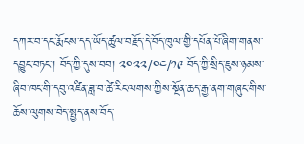དཀར་བ་དང་རྨོངས་དད་ཡོད་ཚུལ་བརྗོད་དེ་བོད་ཁུལ་གྱི་དཔོན་པོ་ཞིག་གནས་དབྱུང་བཏང་། བོད་ཀྱི་དུས་བབ། ༢༠༢༢/༠༤/༡༩ བོད་ཀྱི་སྲིད་ཇུས་ཉམས་ཞིབ་ཁང་གི་དབུ་འཛིན་ཟླ་བ་ཚེ་རིང་ལགས་ཀྱིས་སྔོན་ཆད་རྒྱ་ནག་གཞུང་གིས་ཆོས་ལུགས་བེད་སྤྱད་ནས་བོད་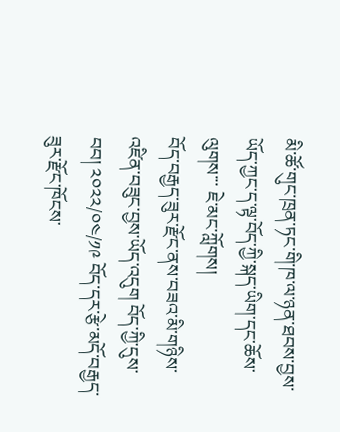མི་ཚོ་གུང་ཁྲན་ཏང་གི་ཁ་ལ་ཉན་ཐབས་བྱས་ཡོད་ཀྱང་ད་ལྟ་བོད་ཀྱི་སྐད་ཡིག་དང་ཆོས་ལུགས་་་ ཇེ་མང་ཀློགས།
བོད་བརྒྱད་ཟུར་རྫོང་ནས་བཟའ་མི་གཉིས་འཛིན་བཟུང་བྱས་ཡོད་འདུག བོད་ཀྱི་དུས་བབ། ༢༠༢༢/༠༤/༡༩ བོད་དར་རྩེ་མདོ་བརྒྱད་ཟུར་རྫོང་ཁོངས་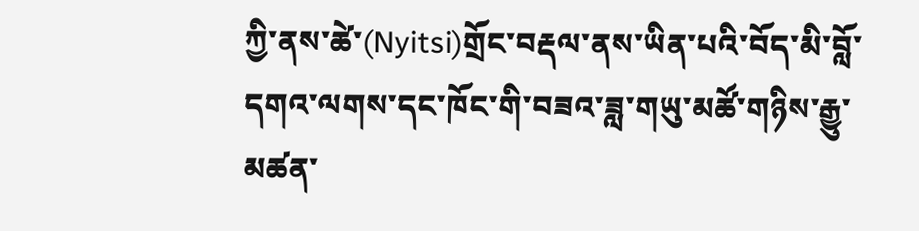ཀྱི་ནས་ཚེ་(Nyitsi)གྲོང་བརྡལ་ནས་ཡིན་པའི་བོད་མི་བློ་དགའ་ལགས་དང་ཁོང་གི་བཟའ་ཟླ་གཡུ་མཚོ་གཉིས་རྒྱུ་མཚན་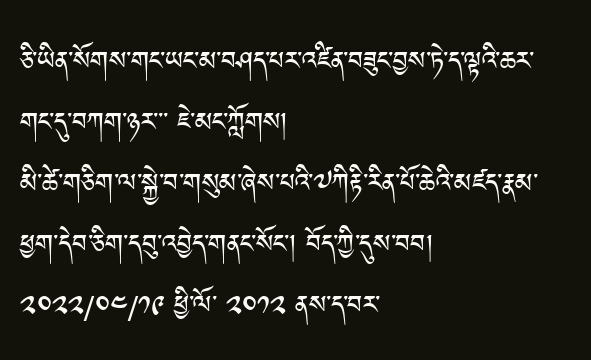ཅི་ཡིན་སོགས་གང་ཡང་མ་བཤད་པར་འཛིན་བཟུང་བྱས་ཏེ་ད་ལྟའི་ཆར་གང་དུ་བཀག་ཉར་་་ ཇེ་མང་ཀློགས།
མི་ཚེ་གཅིག་ལ་སྐྱེ་བ་གསུམ་ཞེས་པའི་༧ཀིརྟི་རིན་པོ་ཆེའི་མཛད་རྣམ་ཕྱག་དེབ་ཅིག་དབུ་འབྱེད་གནང་སོང་། བོད་ཀྱི་དུས་བབ། ༢༠༢༢/༠༤/༡༩ ཕྱི་ལོ་ ༢༠༡༢ ནས་ད་བར་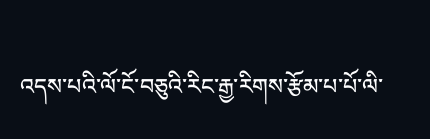འདས་པའི་ལོ་ངོ་བཅུའི་རིང་རྒྱ་རིགས་རྩོམ་པ་པོ་ལི་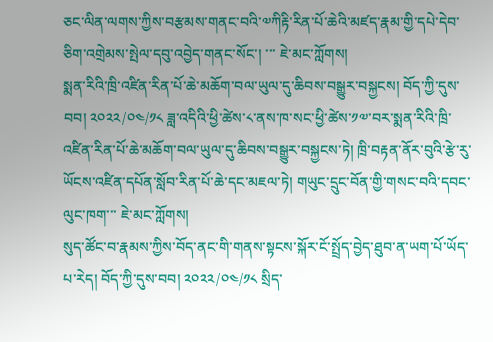ཅང་ལིན་ལགས་ཀྱིས་བརྩམས་གནང་བའི་༧ཀིརྟི་རིན་པོ་ཆེའི་མཛད་རྣམ་གྱི་དཔེ་དེབ་ཅིག་འགྲེམས་སྤེལ་དབུ་འབྱེད་གནང་སོང་། ་་་ ཇེ་མང་ཀློགས།
སྨན་རིའི་ཁྲི་འཛིན་རིན་པོ་ཆེ་མཆོག་བལ་ཡུལ་དུ་ཆིབས་བསྒྱུར་བསྐྱངས། བོད་ཀྱི་དུས་བབ། ༢༠༢༢/༠༤/༡༨ ཟླ་འདིའི་ཕྱི་ཚེས་༨་ནས་ཁ་སང་ཕྱི་ཚེས་༡༧་བར་སྨན་རིའི་ཁྲི་འཛིན་རིན་པོ་ཆེ་མཆོག་བལ་ཡུལ་དུ་ཆིབས་བསྒྱུར་བསྐྱངས་ཏེ། ཁྲི་བརྟན་ནོར་བུའི་རྩེ་རུ་ཡོངས་འཛིན་དཔོན་སློབ་རིན་པོ་ཆེ་དང་མཇལ་ཏེ། གཡུང་དྲུང་བོན་གྱི་གསང་བའི་དབང་ལུང་ཁག་་་ ཇེ་མང་ཀློགས།
སུད་ཚོང་བ་རྣམས་ཀྱིས་བོད་ནང་གི་གནས་སྟངས་སྐོར་ངོ་སྤྲོད་བྱེད་ཐུབ་ན་ཡག་པོ་ཡོད་པ་རེད། བོད་ཀྱི་དུས་བབ། ༢༠༢༢/༠༤/༡༨ སྲིད་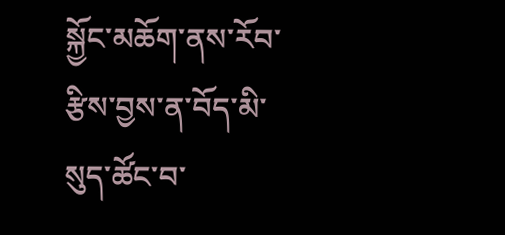སྐྱོང་མཆོག་ནས་རོབ་རྩིས་བྱས་ན་བོད་མི་སུད་ཚོང་བ་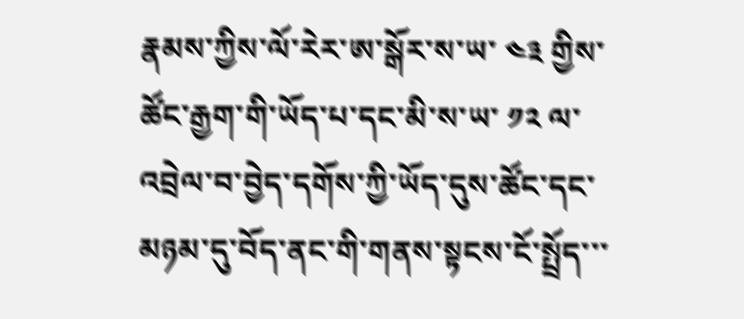རྣམས་ཀྱིས་ལོ་རེར་ཨ་སྒོར་ས་ཡ་ ༤༣ གྱིས་ཚོང་རྒྱག་གི་ཡོད་པ་དང་མི་ས་ཡ་ ༡༢ ལ་འབྲེལ་བ་བྱེད་དགོས་ཀྱི་ཡོད་དུས་ཚོང་དང་མཉམ་དུ་བོད་ནང་གི་གནས་སྟངས་ངོ་སྤྲོད་་་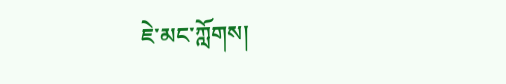ཇེ་མང་ཀློགས།